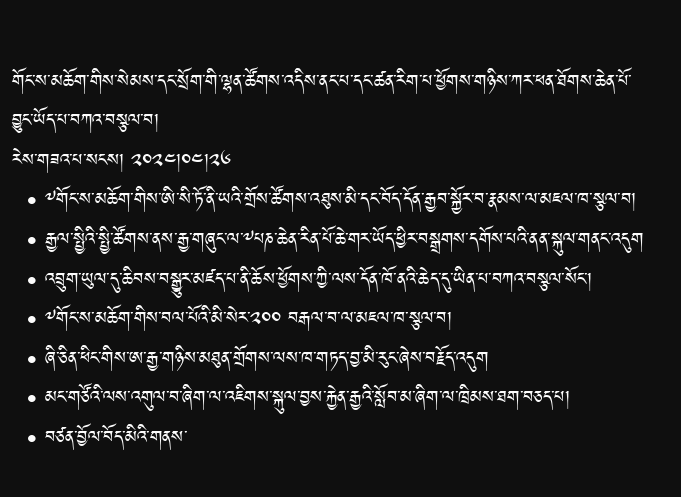གོང་ས་མཆོག་གིས་སེམས་དང་སྲོག་གི་ལྷན་ཚོགས་འདིས་ནང་པ་དང་ཚན་རིག་པ་ཕྱོགས་གཉིས་ཀར་ཕན་ཐོགས་ཆེན་པོ་བྱུང་ཡོད་པ་བཀའ་བསྩལ་བ།
རེས་གཟའ་པ་སངས། ༢༠༢༤།༠༤།༢༦
  • ༸གོང་ས་མཆོག་གིས་ཨི་སི་ཏོ་ནི་ཡའི་གྲོས་ཚོགས་འཐུས་མི་དང་བོད་དོན་རྒྱབ་སྐྱོར་བ་རྣམས་ལ་མཇལ་ཁ་སྩལ་བ།
  • རྒྱལ་སྤྱིའི་སྤྱི་ཚོགས་ནས་རྒྱ་གཞུང་ལ་༸པཎ་ཆེན་རིན་པོ་ཆེ་གར་ཡོད་ཕྱིར་བསྒྲགས་དགོས་པའི་ནན་སྐུལ་གནང་འདུག
  • འབྲུག་ཡུལ་དུ་ཆིབས་བསྒྱུར་མཛད་པ་ནི་ཆོས་ཕྱོགས་ཀྱི་ལས་དོན་ཁོ་ནའི་ཆེད་དུ་ཡིན་པ་བཀའ་བསྩལ་སོང་།
  • ༸གོང་ས་མཆོག་གིས་བལ་པོའི་མི་སེར་༢༠༠ བརྒལ་བ་ལ་མཇལ་ཁ་སྩལ་བ།
  • ཞི་ཅིན་ཕིང་གིས་ཨ་རྒྱ་གཉིས་མཐུན་གྲོགས་ལས་ཁ་གཏད་བྱ་མི་རུང་ཞེས་བརྗོད་འདུག
  • མང་གཙོའི་ལས་འགུལ་བ་ཞིག་ལ་འཇིགས་སྐུལ་བྱས་རྐྱེན་རྒྱའི་སློབ་མ་ཞིག་ལ་ཁྲིམས་ཐག་བཅད་པ།
  • བཙན་བྱོལ་བོད་མིའི་གནས་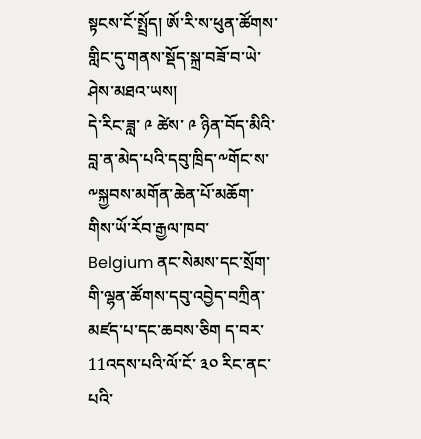སྟངས་ངོ་སྤྲོད། ཨོ་རི་ས་ཕུན་ཚོགས་གླིང་དུ་གནས་སྡོད་སྐྲ་བཟོ་བ་ཡེ་ཤེས་མཐའ་ཡས།
དེ་རིང་ཟླ་ ༩ ཚེས་ ༩ ཉིན་བོད་མིའི་བླ་ན་མེད་པའི་དབུ་ཁྲིད་༸གོང་ས་༸སྐྱབས་མགོན་ཆེན་པོ་མཆོག་གིས་ཡོ་རོབ་རྒྱལ་ཁབ་ Belgium ནང་སེམས་དང་སྲོག་གི་ལྷན་ཚོགས་དབུ་འབྱེད་བཀྲིན་མཛད་པ་དང་ཆབས་ཅིག ད་བར་11འདས་པའི་ལོ་ངོ་ ༣༠ རིང་ནང་པའི་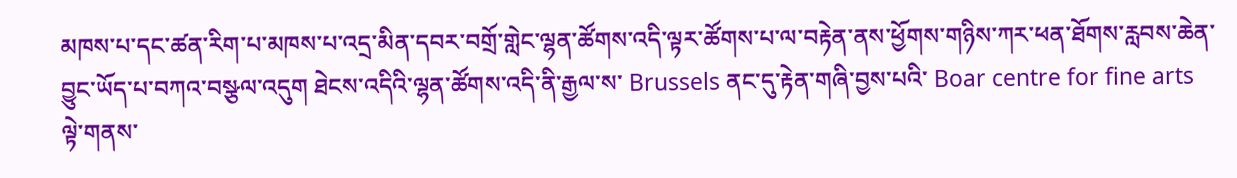མཁས་པ་དང་ཚན་རིག་པ་མཁས་པ་འདྲ་མིན་དབར་བགྲོ་གླེང་ལྷན་ཚོགས་འདི་ལྟར་ཚོགས་པ་ལ་བརྟེན་ནས་ཕྱོགས་གཉིས་ཀར་ཕན་ཐོགས་རླབས་ཆེན་བྱུང་ཡོད་པ་བཀའ་བསྩལ་འདུག ཐེངས་འདིའི་ལྷན་ཚོགས་འདི་ནི་རྒྱལ་ས་ Brussels ནང་དུ་རྟེན་གཞི་བྱས་པའི་ Boar centre for fine arts ལྟེ་གནས་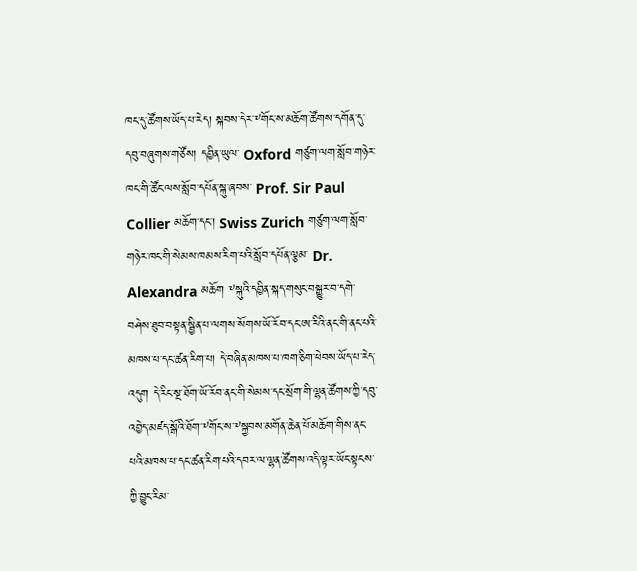ཁང་དུ་ཚོགས་ཡོད་པ་རེད། སྐབས་དེར་༸གོང་ས་མཆོག་ཚོགས་དགོན་དུ་དབུ་བཞུགས་གཙོས། དབྱིན་ཡུལ་ Oxford གཙུག་ལག་སློབ་གཉེར་ཁང་གི་ཚོང་ལས་སློབ་དཔོན་སྐུ་ཞབས་ Prof. Sir Paul Collier མཆོག་དང་། Swiss Zurich གཙུག་ལག་སློབ་གཉེར་ཁང་གི་སེམས་ཁམས་རིག་པའི་སློབ་དཔོན་ལྕམ་ Dr. Alexandra མཆོག ༸སྐུའི་དབྱིན་སྐད་གསུང་བསྒྱུར་བ་དགེ་བཤེས་ཐུབ་བསྟན་སྦྱིན་པ་ལགས་སོགས་ཡོ་རོབ་དང་ཨ་རིའི་ནང་གི་ནང་པའི་མཁས་པ་དང་ཚན་རིག་པ། དེ་བཞིན་མཁས་པ་ཁག་ཅིག་ཕེབས་ཡོད་པ་རེད་འདུག དེ་རིང་སྔ་ཐོག་ཡོ་རོབ་ནང་གི་སེམས་དང་སྲོག་གི་ལྷན་ཚོགས་ཀྱི་དབུ་འབྱེད་མཛད་སྒོའི་ཐོག་༸གོང་ས་༸སྐྱབས་མགོན་ཆེན་པོ་མཆོག་གིས་ནང་པའི་མཁས་པ་དང་ཚན་རིག་པའི་དབར་ལ་ལྷན་ཚོགས་འདི་ལྟར་ཡོང་སྟངས་ཀྱི་བྱུང་རིམ་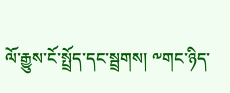ལོ་རྒྱུས་ངོ་སྤྲོད་དང་སྦྲགས། ༸གང་ཉིད་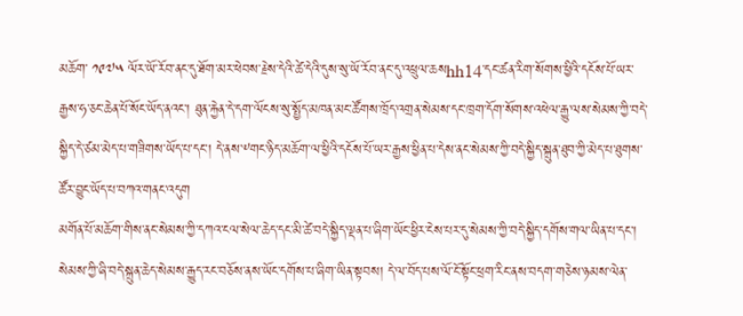མཆོག་ ༡༩༧༥ ལོར་ཡོ་རོབ་ནང་དུ་ཐོག་མར་ཕེབས་རྗེས་དེའི་ཚེ་དེའི་དུས་སུ་ཡོ་རོབ་ནང་དུ་འཕྲུལ་ཆསhh14་དང་ཚན་རིག་སོགས་ཕྱིའི་དངོས་པོ་ཡར་རྒྱས་ཧ་ཅང་ཆེན་པོ་སོང་ཡོད་ནའང་། ཐུན་རྐྱེན་དེ་དག་ལོངས་སུ་སྤྱོད་མཁན་མང་ཚོགས་ཁྲོད་འགྲན་སེམས་དང་ཁྲག་དོག་སོགས་འཕེལ་རྒྱུ་ལས་སེམས་ཀྱི་བདེ་སྐྱིད་དེ་ཙམ་མེད་པ་གཟིགས་ཡོད་པ་དང་། དེ་ནས་༸གང་ཉིད་མཆོག་ལ་ཕྱིའི་དངོས་པོ་ཡར་རྒྱས་ཕྱིན་པ་དེས་ནང་སེམས་ཀྱི་བདེ་སྐྱིད་སྐྲུན་ཐུབ་ཀྱི་མེད་པ་ཐུགས་ཚོར་བྱུང་ཡོད་པ་བཀའ་གནང་འདུག
མགོན་པོ་མཆོག་གིས་ནང་སེམས་ཀྱི་དཀའ་ངལ་སེལ་ཆེད་དང་མི་ཚེ་བདེ་སྐྱིད་ལྡན་པ་ཞིག་ཡོང་ཕྱིར་ངེས་པར་དུ་སེམས་ཀྱི་བདེ་སྐྱིད་དགོས་གལ་ཡིན་པ་དང་། སེམས་ཀྱི་ཞི་བདེ་སྐྲུན་ཆེད་སེམས་རྒྱུད་རང་བཅོས་ནས་ཡོང་དགོས་པ་ཞིག་ཡིན་སྟབས། དེ་ལ་བོད་པས་ལོ་ངོ་སྟོང་ཕྲག་རིང་ནས་བདག་གཅེས་ཉམས་ལེན་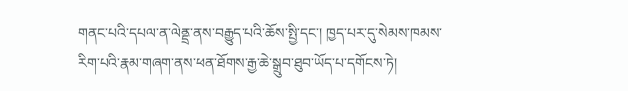གནང་པའི་དཔལ་ན་ལེནྡྲ་ནས་བརྒྱུད་པའི་ཆོས་སྤྱི་དང་། ཁྱད་པར་དུ་སེམས་ཁམས་རིག་པའི་རྣམ་གཞག་ནས་ཕན་ཐོགས་རྒྱ་ཆེ་སྒྲུབ་ཐུབ་ཡོད་པ་དགོངས་ཏེ།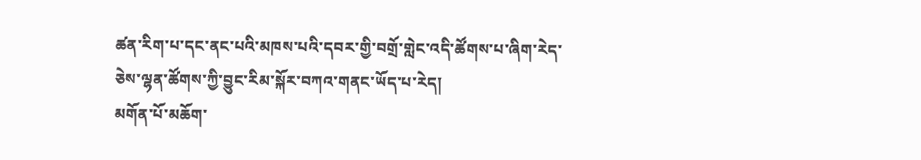ཚན་རིག་པ་དང་ནང་པའི་མཁས་པའི་དབར་གྱི་བགྲོ་གླེང་འདི་ཚོགས་པ་ཞིག་རེད་ཅེས་ལྷན་ཚོགས་ཀྱི་བྱུང་རིམ་སྐོར་བཀའ་གནང་ཡོད་པ་རེད།
མགོན་པོ་མཆོག་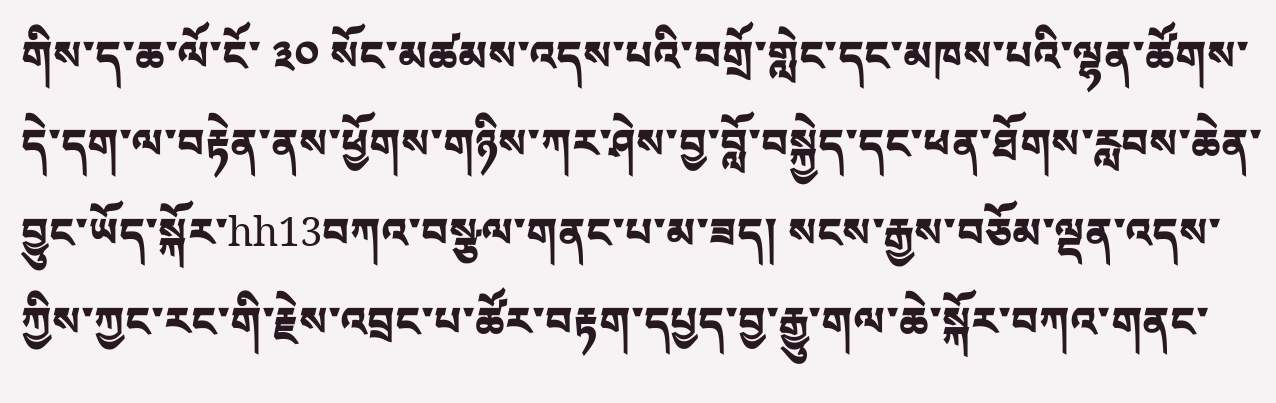གིས་ད་ཆ་ལོ་ངོ་ ༣༠ སོང་མཚམས་འདས་པའི་བགྲོ་གླེང་དང་མཁས་པའི་ལྷན་ཚོགས་དེ་དག་ལ་བརྟེན་ནས་ཕྱོགས་གཉིས་ཀར་ཤེས་བྱ་བློ་བསྐྱེད་དང་ཕན་ཐོགས་རླབས་ཆེན་བྱུང་ཡོད་སྐོར་hh13བཀའ་བསྩལ་གནང་པ་མ་ཟད། སངས་རྒྱས་བཅོམ་ལྡན་འདས་ཀྱིས་ཀྱང་རང་གི་རྗེས་འབྲང་པ་ཚོར་བརྟག་དཔྱད་བྱ་རྒྱུ་གལ་ཆེ་སྐོར་བཀའ་གནང་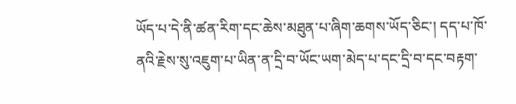ཡོད་པ་དེ་ནི་ཚན་རིག་དང་ཆེས་མཐུན་པ་ཞིག་ཆགས་ཡོད་ཅིང་། དད་པ་ཁོ་ནའི་རྗེས་སུ་འཇུག་པ་ཡིན་ན་དྲི་བ་ཡོང་ཡག་མེད་པ་དང་དྲི་བ་དང་བརྟག་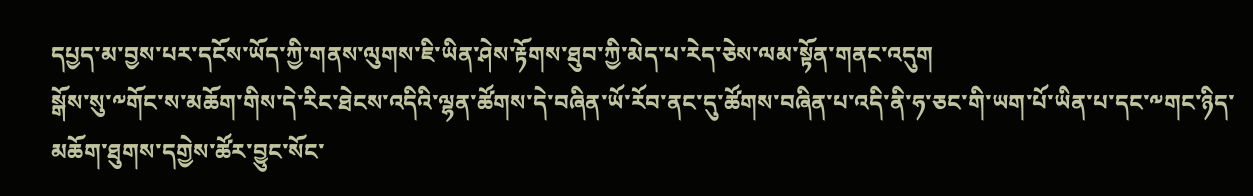དཔྱད་མ་བྱས་པར་དངོས་ཡོད་ཀྱི་གནས་ལུགས་ཇི་ཡིན་ཤེས་རྟོགས་ཐུབ་ཀྱི་མེད་པ་རེད་ཅེས་ལམ་སྟོན་གནང་འདུག
སྒོས་སུ་༸གོང་ས་མཆོག་གིས་དེ་རིང་ཐེངས་འདིའི་ལྷན་ཚོགས་དེ་བཞིན་ཡོ་རོབ་ནང་དུ་ཚོགས་བཞིན་པ་འདི་ནི་ཧ་ཅང་གི་ཡག་པོ་ཡིན་པ་དང་༸གང་ཉིད་མཆོག་ཐུགས་དགྱེས་ཚོར་བྱུང་སོང་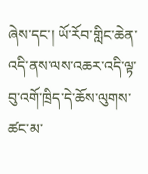ཞེས་དང་། ཡོ་རོབ་གླིང་ཆེན་འདི་ནས་ལས་འཆར་འདི་ལྟ་བུ་འགོ་ཁྲིད་དེ་ཆོས་ལུགས་ཚང་མ་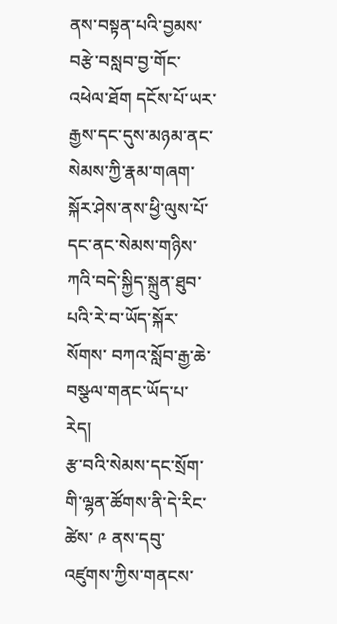ནས་བསྟན་པའི་བྱམས་བརྩེ་བསླབ་བྱ་གོང་འཕེལ་ཐོག དངོས་པོ་ཡར་རྒྱས་དང་དུས་མཉམ་ནང་སེམས་ཀྱི་རྣམ་གཞག་སྐོར་ཤེས་ནས་ཕྱི་ལུས་པོ་དང་ནང་སེམས་གཉིས་ཀའི་བདེ་སྐྱིད་སྐྲུན་ཐུབ་པའི་རེ་བ་ཡོད་སྐོར་སོགས་ བཀའ་སློབ་རྒྱ་ཆེ་བསྩལ་གནང་ཡོད་པ་རེད།
རྩ་བའི་སེམས་དང་སྲོག་གི་ལྷན་ཚོགས་ནི་དེ་རིང་ཚེས་ ༩ ནས་དབུ་འཛུགས་ཀྱིས་གནངས་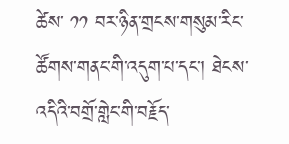ཚེས་ ༡༡ བར་ཉིན་གྲངས་གསུམ་རིང་ཚོགས་གནང་གི་འདུག་པ་དང་། ཐེངས་འདིའི་བགྲོ་གླེང་གི་བརྗོད་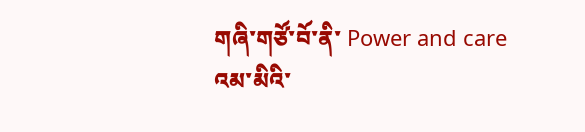གཞི་གཙོ་བོ་ནི་ Power and care འམ་མིའི་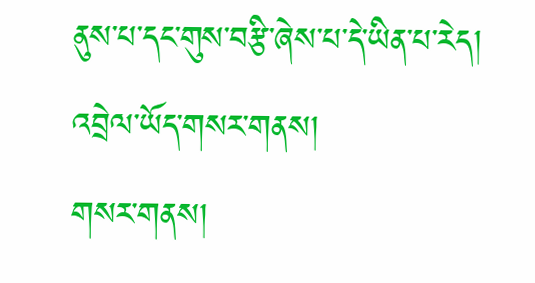ནུས་པ་དང་གུས་བརྩི་ཞེས་པ་དེ་ཡིན་པ་རེད།
འབྲེལ་ཡོད་གསར་གནས།
གསར་གནས།